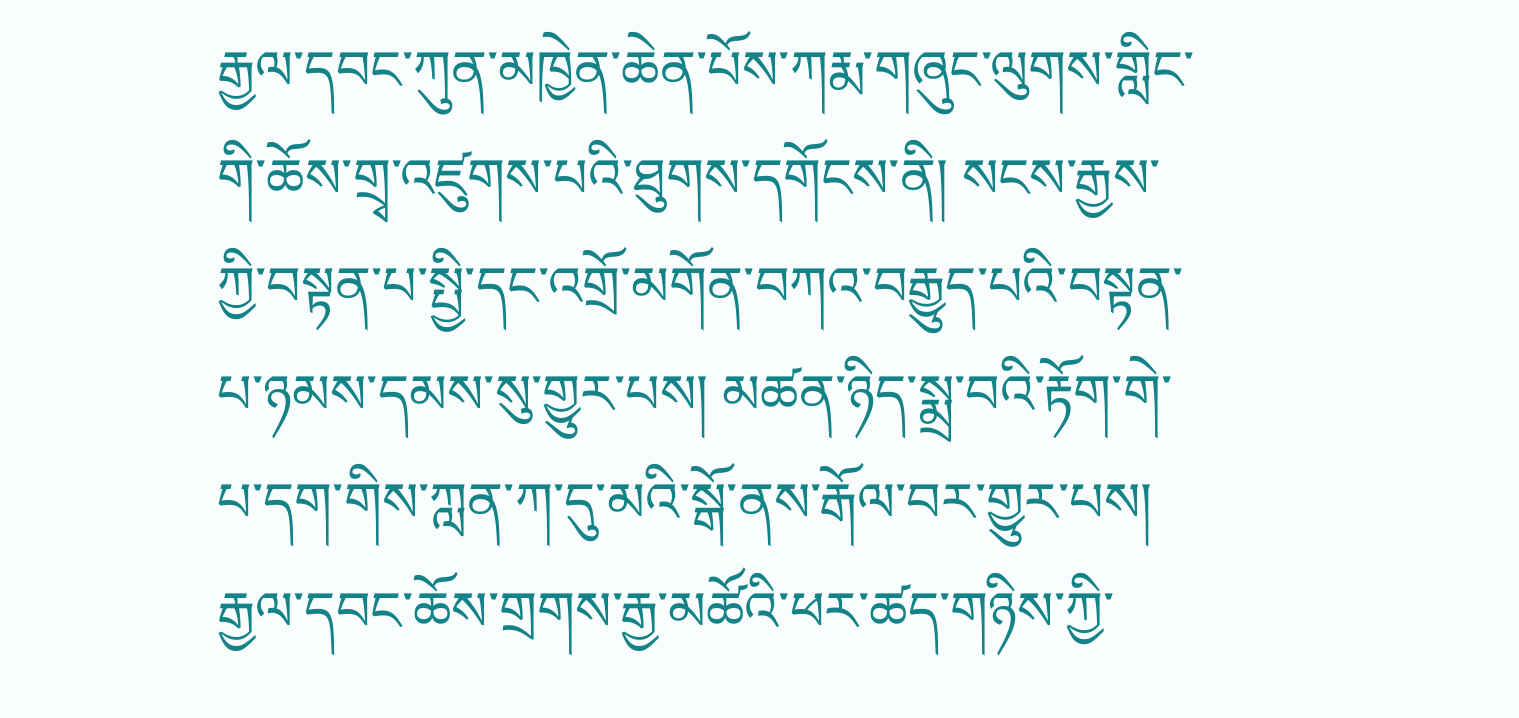རྒྱལ་དབང་ཀུན་མཁྱེན་ཆེན་པོས་ཀརྨ་གཞུང་ལུགས་གླིང་གི་ཆོས་གྲྭ་འཛུགས་པའི་ཐུགས་དགོངས་ནི། སངས་རྒྱས་ཀྱི་བསྟན་པ་སྤྱི་དང་འགྲོ་མགོན་བཀའ་བརྒྱུད་པའི་བསྟན་པ་ཉམས་དམས་སུ་གྱུར་པས། མཚན་ཉིད་སྨྲ་བའི་རྟོག་གེ་པ་དག་གིས་ཀླན་ཀ་དུ་མའི་སྒོ་ནས་རྒོལ་བར་གྱུར་པས། རྒྱལ་དབང་ཆོས་གྲགས་རྒྱ་མཚོའི་ཕར་ཚད་གཉིས་ཀྱི་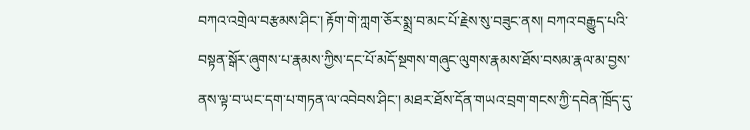བཀའ་འགྲེལ་བརྩམས་ཤིང་། རྟོག་གེ་ཀླག་ཅོར་སྨྲ་བ་མང་པོ་རྗེས་སུ་བཟུང་ནས། བཀའ་བརྒྱུད་པའི་བསྟན་སྒོར་ཞུགས་པ་རྣམས་ཀྱིས་དང་པོ་མདོ་སྔགས་གཞུང་ལུགས་རྣམས་ཐོས་བསམ་རྣལ་མ་བྱས་ནས་ལྟ་བ་ཡང་དག་པ་གཏན་ལ་འབེབས་ཤིང་། མཐར་ཐོས་དོན་གཡའ་བྲག་གངས་ཀྱི་དབེན་ཁྲོད་དུ་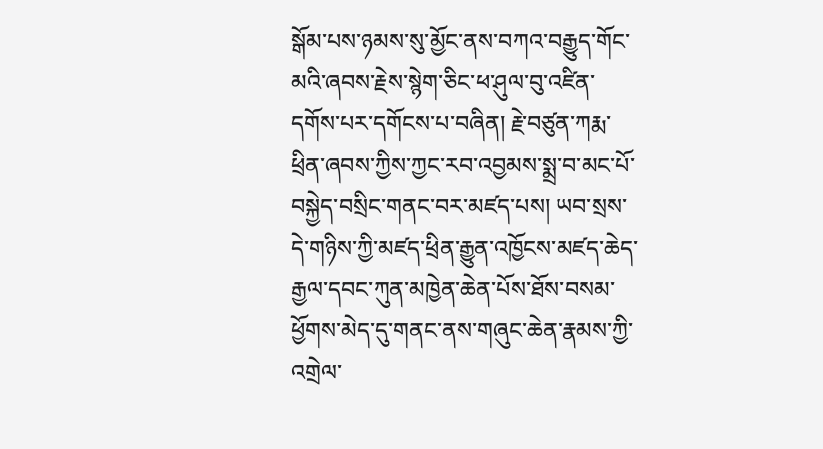སྒོམ་པས་ཉམས་སུ་མྱོང་ནས་བཀའ་བརྒྱུད་གོང་མའི་ཞབས་རྗེས་སྙེག་ཅིང་ཕ་ཤུལ་བུ་འཛིན་དགོས་པར་དགོངས་པ་བཞིན། རྗེ་བཙུན་ཀརྨ་ཕྲིན་ཞབས་ཀྱིས་ཀྱང་རབ་འབྱམས་སྨྲ་བ་མང་པོ་བསྐྱེད་བསྲིང་གནང་བར་མཛད་པས། ཡབ་སྲས་དེ་གཉིས་ཀྱི་མཛད་ཕྲིན་རྒྱུན་འཁྱོངས་མཛད་ཆེད་རྒྱལ་དབང་ཀུན་མཁྱེན་ཆེན་པོས་ཐོས་བསམ་ཕྱོགས་མེད་དུ་གནང་ནས་གཞུང་ཆེན་རྣམས་ཀྱི་འགྲེལ་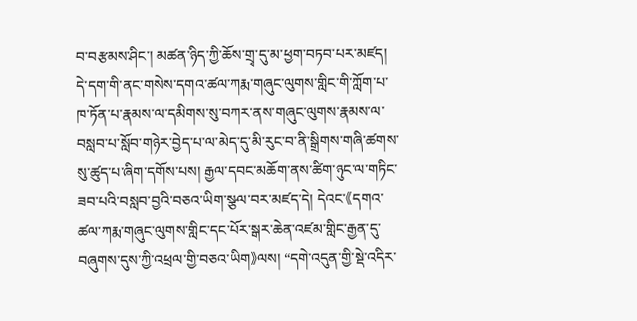བ་བརྩམས་ཤིང་། མཚན་ཉིད་ཀྱི་ཆོས་གྲྭ་དུ་མ་ཕྱག་བཏབ་པར་མཛད།
དེ་དག་གི་ནང་གསེས་དགའ་ཚལ་ཀརྨ་གཞུང་ལུགས་གླིང་གི་ཀློག་པ་ཁ་ཏོན་པ་རྣམས་ལ་དམིགས་སུ་བཀར་ནས་གཞུང་ལུགས་རྣམས་ལ་བསླབ་པ་སློབ་གཉེར་བྱེད་པ་ལ་མེད་དུ་མི་རུང་བ་ནི་སྒྲིགས་གཞི་ཚགས་སུ་ཚུད་པ་ཞིག་དགོས་པས། རྒྱལ་དབང་མཆོག་ནས་ཚིག་ཉུང་ལ་གཏིང་ཟབ་པའི་བསླབ་བྱའི་བཅའ་ཡིག་སྩལ་བར་མཛད་དེ། དེའང་《དགའ་ཚལ་ཀརྨ་གཞུང་ལུགས་གླིང་དང་པོར་སྒར་ཆེན་འཛམ་གླིང་རྒྱན་དུ་བཞུགས་དུས་ཀྱི་འཕྲལ་གྱི་བཅའ་ཡིག》ལས། “དགེ་འདུན་གྱི་སྡེ་འདིར་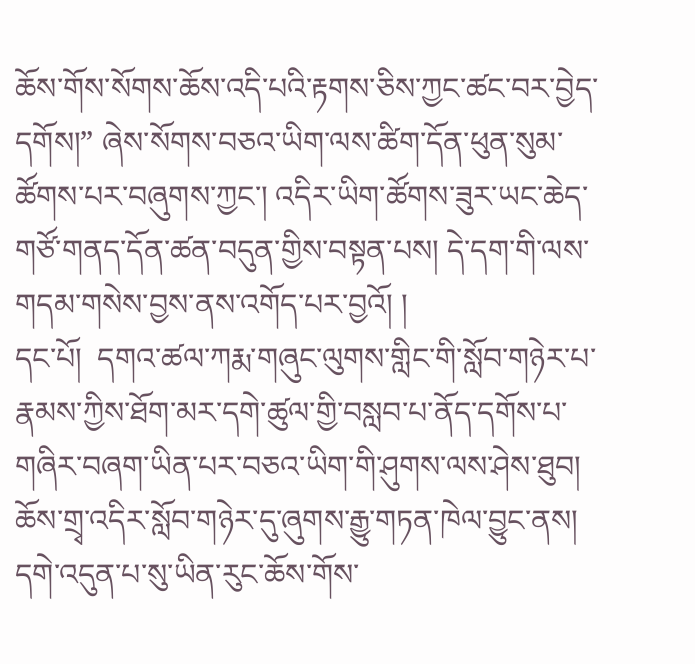ཆོས་གོས་སོགས་ཆོས་འདི་པའི་རྟགས་ཅིས་ཀྱང་ཚང་བར་བྱེད་དགོས།” ཞེས་སོགས་བཅའ་ཡིག་ལས་ཚིག་དོན་ཕུན་སུམ་ཚོགས་པར་བཞུགས་ཀྱང་། འདིར་ཡིག་ཚོགས་ཟུར་ཡང་ཆེད་གཙོ་གནད་དོན་ཚན་བདུན་གྱིས་བསྟན་པས། དེ་དག་གི་ལས་གདམ་གསེས་བྱས་ནས་འགོད་པར་བྱའོ། །
དང་པོ།  དགའ་ཚལ་ཀརྨ་གཞུང་ལུགས་གླིང་གི་སློབ་གཉེར་པ་རྣམས་ཀྱིས་ཐོག་མར་དགེ་ཚུལ་གྱི་བསླབ་པ་ནོད་དགོས་པ་གཞིར་བཞག་ཡིན་པར་བཅའ་ཡིག་གི་ཤུགས་ལས་ཤེས་ཐུབ། ཆོས་གྲྭ་འདིར་སློབ་གཉེར་དུ་ཞུགས་རྒྱུ་གཏན་ཁེལ་བྱུང་ནས། དགེ་འདུན་པ་སུ་ཡིན་རུང་ཆོས་གོས་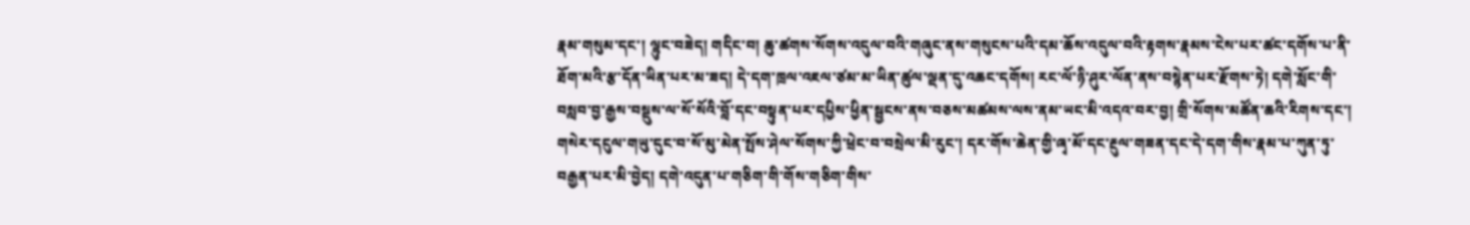རྣམ་གསུམ་དང་། ལྷུང་བཟེད། གདིང་བ། ཆུ་ཚགས་སོགས་འདུལ་བའི་གཞུང་ནས་གསུངས་པའི་དམ་ཆོས་འདུལ་བའི་རྟགས་རྣམས་ངེས་པར་ཚང་དགོས་པ་ནི་ཐོག་མའི་རྩ་དོན་ཡིན་པར་མ་ཟད། དེ་དག་ཁྲལ་འཇལ་ཙམ་མ་ཡིན་ཚུལ་ལྡན་དུ་འཆང་དགོས། རང་ལོ་ཉི་ཤུར་ལོན་ནས་བསྙེན་པར་རྫོགས་ཏེ། དགེ་སློང་གི་བསླབ་བྱ་རྒྱས་བསྡུས་ལ་སོ་སོའི་བློ་དང་བསྟུན་པར་དཔྱིས་ཕྱིན་སྦྱངས་ནས་བཅས་མཚམས་ལས་ནམ་ཡང་མི་འདའ་བར་བྱ། གྲི་སོགས་མཚོན་ཆའི་རིགས་དང་། གསེར་དངུལ་གཡུ་དུང་བ་སོ་མུ་མེན་སྤོས་ཤེལ་སོགས་ཀྱི་ཕྲེང་བ་བསྲེལ་མི་རུང་། དར་གོས་ཆེན་གྱི་ཞྭ་མོ་དང་རྔུལ་གཟན་དང་དེ་དག་གིས་རྣམ་པ་ཀུན་ཏུ་བརྒྱན་པར་མི་བྱེད། དགེ་འདུན་པ་གཅིག་གི་གོས་གཅིག་གིས་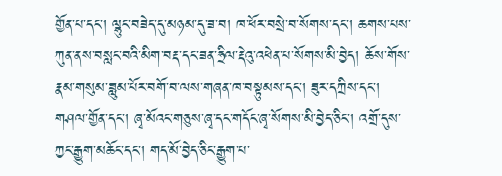གྱོན་པ་དང་། ལྷུང་བཟེད་དུ་མཉམ་དུ་ཟ་བ། ཁ་ཕོར་བསྲེ་བ་སོགས་དང་། ཆགས་པས་ཀུན་ནས་བསླང་བའི་མིག་བརྡ་དང་ཟན་ཧྲིལ་རྡེའུ་འཕེན་པ་སོགས་མི་བྱེད། ཆོས་གོས་རྣམ་གསུམ་ཟླུམ་པོར་བགོ་བ་ལས་གཞན་ཁ་བསྟུམས་དང་། ཟུར་དཀྲིས་དང་། གཤལ་གྱོན་དང་། ཞྭ་མོའང་གཅུས་ཞྭ་དང་གདོང་ཞྭ་སོགས་མི་བྱེད་ཅིང་། འགྲོ་དུས་ཀྱང་རྒྱུག་མཆོང་དང་། གད་མོ་བྱེད་ཅིང་རྒྱུག་པ་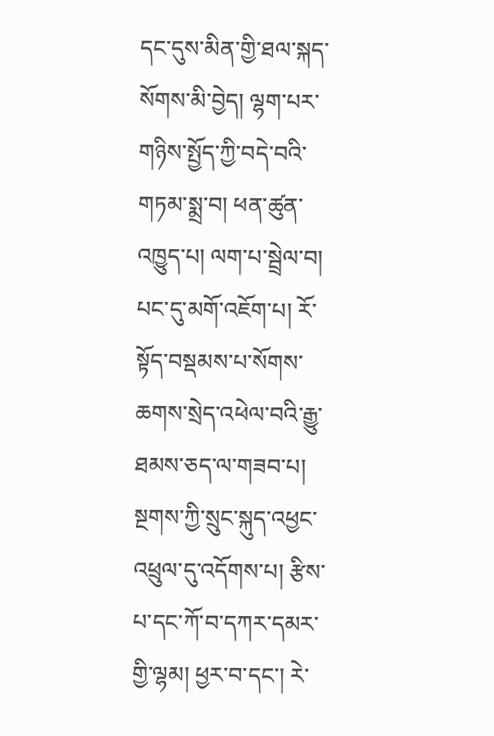དང་དུས་མིན་གྱི་ཐལ་སྐད་སོགས་མི་བྱེད། ལྷག་པར་གཉིས་སྤྱོད་ཀྱི་བདེ་བའི་གཏམ་སྨྲ་བ། ཕན་ཚུན་འཁྱུད་པ། ལག་པ་སྦྲེལ་བ། པང་དུ་མགོ་འཇོག་པ། རོ་སྟོད་བསྡམས་པ་སོགས་ཆགས་སྲེད་འཕེལ་བའི་རྒྱུ་ཐམས་ཅད་ལ་གཟབ་པ། སྔགས་ཀྱི་སྲུང་སྐུད་འཕྱང་འཕྲུལ་དུ་འདོགས་པ། རྩིས་པ་དང་ཀོ་བ་དཀར་དམར་གྱི་ལྷམ། ཕྱར་བ་དང་། རེ་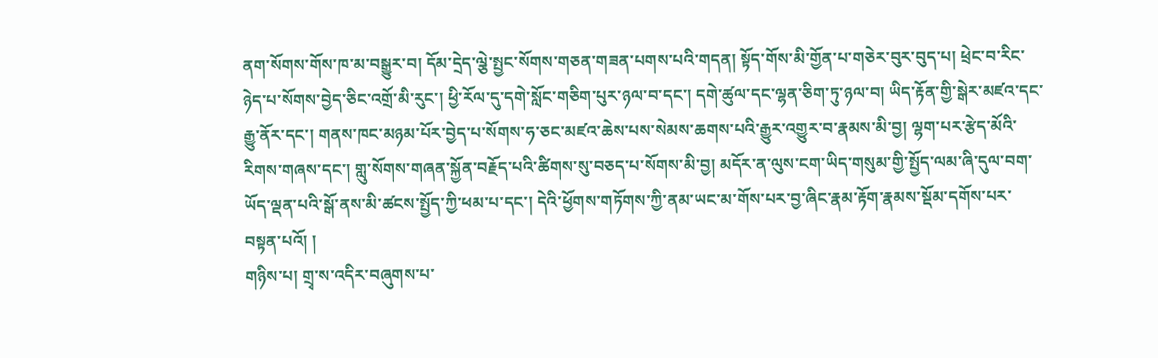ནག་སོགས་གོས་ཁ་མ་བསྒྱུར་བ། དོམ་དྲེད་ལྕེ་སྤྱང་སོགས་གཅན་གཟན་པགས་པའི་གདན། སྟོད་གོས་མི་གྱོན་པ་གཅེར་བུར་བུད་པ། ཕྲེང་བ་རིང་ཉེད་པ་སོགས་བྱེད་ཅིང་འགྲོ་མི་རུང་། ཕྱི་རོལ་དུ་དགེ་སློང་གཅིག་པུར་ཉལ་བ་དང་། དགེ་ཚུལ་དང་ལྷན་ཅིག་ཏུ་ཉལ་བ། ཡིད་རྟོན་གྱི་སྒེར་མཛའ་དང་རྒྱུ་ནོར་དང་། གནས་ཁང་མཉམ་པོར་བྱེད་པ་སོགས་ཧ་ཅང་མཛའ་ཆེས་པས་སེམས་ཆགས་པའི་རྒྱུར་འགྱུར་བ་རྣམས་མི་བྱ། ལྷག་པར་རྩེད་མོའི་རིགས་གཞས་དང་། གླུ་སོགས་གཞན་སྐྱོན་བརྗོད་པའི་ཚིགས་སུ་བཅད་པ་སོགས་མི་བྱ། མདོར་ན་ལུས་ངག་ཡིད་གསུམ་གྱི་སྤྱོད་ལམ་ཞི་དུལ་བག་ཡོད་ལྡན་པའི་སྒོ་ནས་མི་ཚངས་སྤྱོད་ཀྱི་ཕམ་པ་དང་། དེའི་ཕྱོགས་གཏོགས་ཀྱི་ནམ་ཡང་མ་གོས་པར་བྱ་ཞིང་རྣམ་རྟོག་རྣམས་སྡོམ་དགོས་པར་བསྟན་པའོ། །
གཉིས་པ། གྲྭ་ས་འདིར་བཞུགས་པ་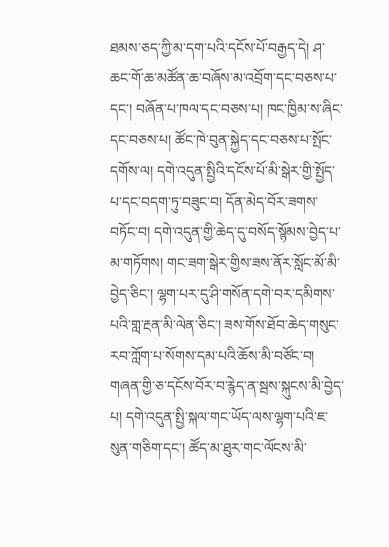ཐམས་ཅད་ཀྱི་མ་དག་པའི་དངོས་པོ་བརྒྱད་དེ། ཤ་ཆང་གོ་ཆ་མཚོན་ཆ་བཞོས་མ་འབྲོག་དང་བཅས་པ་དང་། བཞོན་པ་ཁལ་དང་བཅས་པ། ཁང་ཁྱིམ་ས་ཞིང་དང་བཅས་པ། ཚོང་ཁེ་བུན་སྐྱེད་དང་བཅས་པ་སྤོང་དགོས་ལ། དགེ་འདུན་སྤྱིའི་དངོས་པོ་མི་སྒེར་གྱི་སྤྱོད་པ་དང་བདག་ཏུ་བཟུང་བ། དོན་མེད་བོར་ཟགས་བཏོང་བ། དགེ་འདུན་གྱི་ཆེད་དུ་བསོད་སྙོམས་བྱེད་པ་མ་གཏོགས། གང་ཟག་སྒེར་གྱིས་ཟས་ནོར་སློང་མོ་མི་བྱེད་ཅིང་། ལྷག་པར་དུ་ཤི་གསོན་དགེ་བར་དམིགས་པའི་གླ་རྔན་མི་ལེན་ཅིང་། ཟས་གོས་ཐོབ་ཆེད་གསུང་རབ་ཀློག་པ་སོགས་དམ་པའི་ཆོས་མི་བཙོང་བ། གཞན་གྱི་ཅ་དངོས་བོར་བ་རྙེད་ན་སྦས་སྐུངས་མི་བྱེད་པ། དགེ་འདུན་སྤྱི་སྐལ་གང་ཡོད་ལས་ལྷག་པའི་ཇ་སུན་གཅིག་དང་། ཚོད་མ་ཐུར་གང་ལོངས་མི་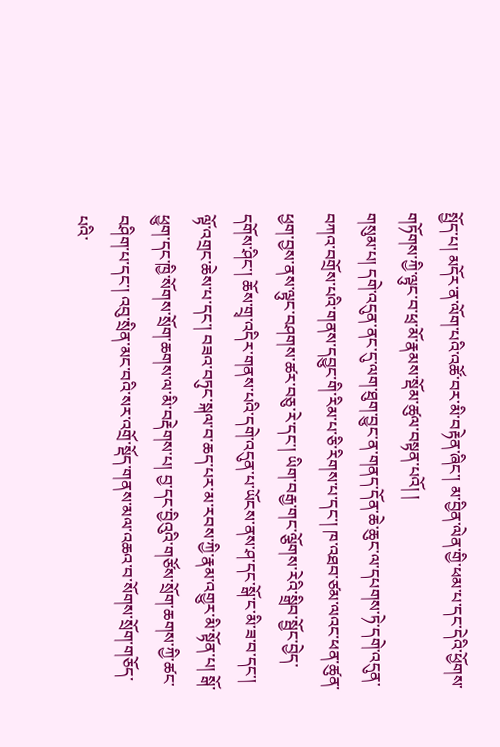སྤྱོད་པ། མདོར་ན་ལོག་པའི་འཚོ་བར་མི་བརྟེན་ཞིང་། མ་བྱིན་ལེན་གྱི་ཕམ་པ་དང་དེའི་ཕྱོགས་གཏོགས་ཀྱི་ལྟུང་བ་ཕྲ་མོ་རྣམས་སྡོམ་ཚུལ་བསྟན་པའོ། །
གསུམ་པ། དགེ་འདུན་ནང་དུ་ལག་ཐུག་བྱུང་ན་གནད་དོན་ཆེ་ཆུང་ལ་དཔགས་ཏེ་དགེ་འདུན་བཀའ་བགྲོས་པའི་གནས་དབྱུང་གི་རིམ་པ་ཅི་རིགས་པ་དང་། ཁ་འཐབ་ཙམ་ལའང་ཕན་ཚུན་ཕྱག་བྱས་ནས་ལྟུང་བཤགས་ཚར་བཅུ་རེ་དང་། ཡིག་བརྒྱ་གང་ལྕོགས་རེའི་སྒྲིབ་སྦྱོང་བྱེད་དགོས་ཤིང་། ཆོས་གྲྭ་འདིར་གནས་པའི་དགེ་འདུན་པ་ཡོངས་ནས་ཤ་དང་སྒོ་ང་མི་ཟ་བ་དང་། ལྟོ་འགྲང་ཆེས་པ་དང་། བཟའ་བཏུང་སྐལ་བ་ཆད་པར་མ་རབས་ཀྱི་རྣམ་འགྱུར་མི་སྟོན་པ། སྒོ་ཕྱུག་དང་ཁྱི་སོགས་སྲོག་ཆགས་ལ་མི་བརྡེགས་པ། བྱ་དང་བྱིའུའི་གཙོས་སྲོག་ཆགས་ཀྱི་ཚང་བཤིག་པ་དང་། འབུ་སྲིན་མང་བའི་སར་འགྲོ་སྡོད་གནས་མལ་འཆའ་བ་སོགས་སྲོག་གཅོད་པའི་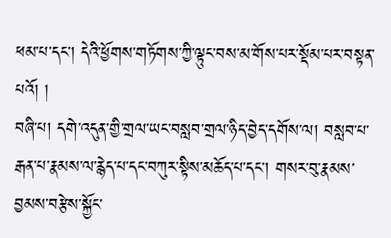ཕམ་པ་དང་། དེའི་ཕྱོགས་གཏོགས་ཀྱི་ལྟུང་བས་མ་གོས་པར་སྡོམ་པར་བསྟན་པའོ། །
བཞི་པ། དགེ་འདུན་གྱི་གྲལ་ཡང་བསླབ་གྲལ་ཉིད་བྱེད་དགོས་ལ། བསླབ་པ་རྒན་པ་རྣམས་ལ་རྙེད་པ་དང་བཀུར་སྟིས་མཆོད་པ་དང་། གསར་བུ་རྣམས་བྱམས་བརྩེས་སྐྱོང་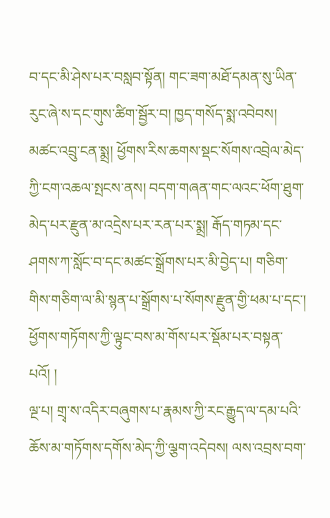བ་དང་མི་ཤེས་པར་བསླབ་སྟོན། གང་ཟག་མཐོ་དམན་སུ་ཡིན་རུང་ཞེ་ས་དང་གུས་ཚིག་སྦྱོར་བ། ཁྱད་གསོད་སྨ་འབེབས། མཚང་འབྲུ་ངན་སྨྲ། ཕྱོགས་རིས་ཆགས་སྡང་སོགས་འབྲེལ་མེད་ཀྱི་ངག་འཆལ་སྤངས་ནས། བདག་གཞན་གང་ལའང་ཕོག་ཐུག་མེད་པར་རྫུན་མ་འདྲེས་པར་རན་པར་སྨྲ། རྒོད་གཏམ་དང་ཤགས་ཀ་སློང་བ་དང་མཚང་སྒྲོགས་པར་མི་བྱེད་པ། གཅིག་གིས་གཅིག་ལ་མི་སྙན་པ་སྒྲོགས་པ་སོགས་རྫུན་གྱི་ཕམ་པ་དང་། ཕྱོགས་གཏོགས་ཀྱི་ལྟུང་བས་མ་གོས་པར་སྡོམ་པར་བསྟན་པའོ། །
ལྔ་པ། གྲྭ་ས་འདིར་བཞུགས་པ་རྣམས་ཀྱི་རང་རྒྱུད་ལ་དམ་པའི་ཆོས་མ་གཏོགས་དགོས་མེད་ཀྱི་ལྕག་འདེབས། ལས་འབྲས་བག་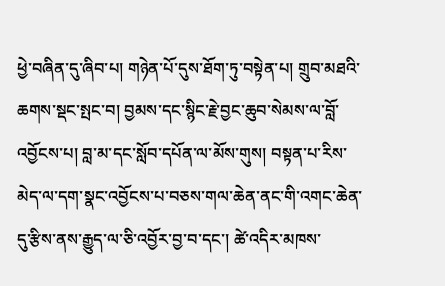ཕྱེ་བཞིན་དུ་ཞིབ་པ། གཉེན་པོ་དུས་ཐོག་ཏུ་བསྟེན་པ། གྲུབ་མཐའི་ཆགས་སྡང་སྤང་བ། བྱམས་དང་སྙིང་རྗེ་བྱང་ཆུབ་སེམས་ལ་བློ་འབྱོངས་པ། བླ་མ་དང་སློབ་དཔོན་ལ་མོས་གུས། བསྟན་པ་རིས་མེད་ལ་དག་སྣང་འབྱོངས་པ་བཅས་གལ་ཆེན་ནང་གི་འགང་ཆེན་དུ་རྩིས་ནས་རྒྱུད་ལ་ཅི་འབྱོར་བྱ་བ་དང་། ཚེ་འདིར་མཁས་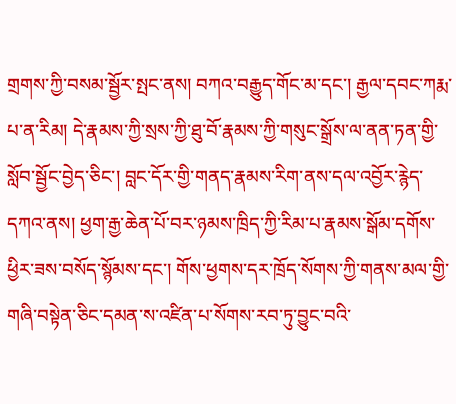གྲགས་ཀྱི་བསམ་སྦྱོར་སྤང་ནས། བཀའ་བརྒྱུད་གོང་མ་དང་། རྒྱལ་དབང་ཀརྨ་པ་ན་རིམ། དེ་རྣམས་ཀྱི་སྲས་ཀྱི་ཐུ་བོ་རྣམས་ཀྱི་གསུང་སྒྲོས་ལ་ནན་ཏན་གྱི་སློབ་སྦྱོང་བྱེད་ཅིང་། བླང་དོར་གྱི་གནད་རྣམས་རིག་ནས་དལ་འབྱོར་རྙེད་དཀའ་ནས། ཕྱག་རྒྱ་ཆེན་པོ་བར་ཉམས་ཁྲིད་ཀྱི་རིམ་པ་རྣམས་སྒོམ་དགོས་ཕྱིར་ཟས་བསོད་སྙོམས་དང་། གོས་ཕྱགས་དར་ཁྲོད་སོགས་ཀྱི་གནས་མལ་གྱི་གཞི་བསྟེན་ཅིང་དམན་ས་འཛིན་པ་སོགས་རབ་ཏུ་བྱུང་བའི་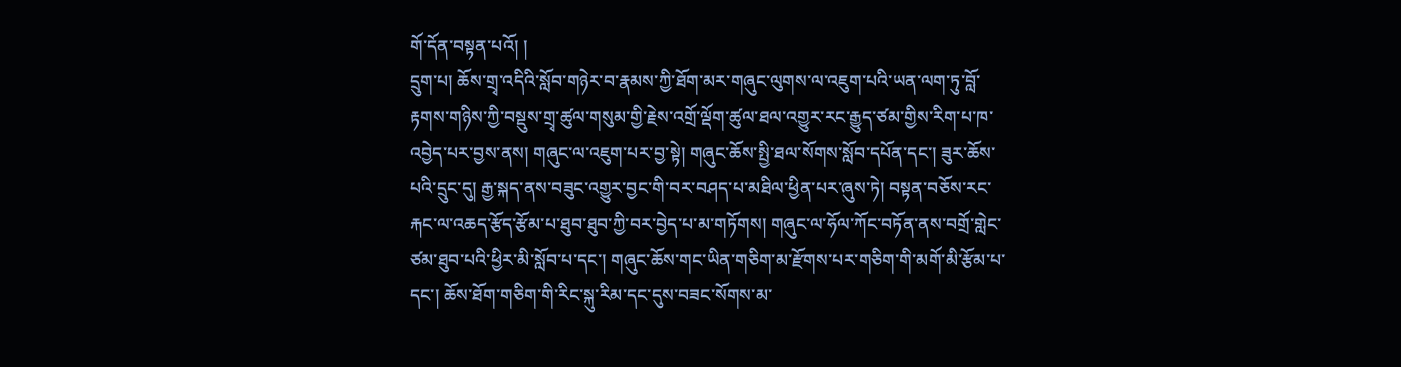གོ་དོན་བསྟན་པའོ། །
དྲུག་པ། ཆོས་གྲྭ་འདིའི་སློབ་གཉེར་བ་རྣམས་ཀྱི་ཐོག་མར་གཞུང་ལུགས་ལ་འཇུག་པའི་ཡན་ལག་ཏུ་བློ་རྟགས་གཉིས་ཀྱི་བསྡུས་གྲྭ་ཚུལ་གསུམ་གྱི་རྗེས་འགྲོ་ལྡོག་ཚུལ་ཐལ་འགྱུར་རང་རྒྱུད་ཙམ་གྱིས་རིག་པ་ཁ་འབྱེད་པར་བྱས་ནས། གཞུང་ལ་འཇུག་པར་བྱ་སྟེ། གཞུང་ཆོས་སྤྱི་ཐལ་སོགས་སློབ་དཔོན་དང་། ཟུར་ཆོས་པའི་དྲུང་དུ། རྒྱ་སྐད་ནས་བཟུང་འགྱུར་བྱང་གི་བར་བཤད་པ་མཐིལ་ཕྱིན་པར་ཞུས་ཏེ། བསྟན་བཅོས་རང་རྐང་ལ་འཆད་རྩོད་རྩོམ་པ་ཐུབ་ཐུབ་ཀྱི་བར་བྱེད་པ་མ་གཏོགས། གཞུང་ལ་ཧོལ་ཀོང་བཏོན་ནས་བགྲོ་གླེང་ཙམ་ཐུབ་པའི་ཕྱིར་མི་སློབ་པ་དང་། གཞུང་ཆོས་གང་ཡིན་གཅིག་མ་རྫོགས་པར་གཅིག་གི་མགོ་མི་རྩོམ་པ་དང་། ཆོས་ཐོག་གཅིག་གི་རིང་སྐུ་རིམ་དང་དུས་བཟང་སོགས་མ་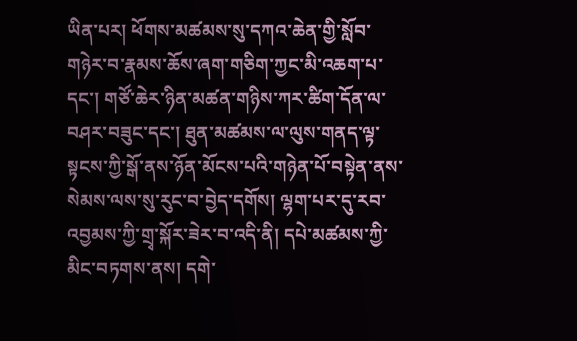ཡིན་པར། ཕོགས་མཚམས་སུ་དཀའ་ཆེན་གྱི་སློབ་གཉེར་བ་རྣམས་ཆོས་ཞག་གཅིག་ཀྱང་མི་འཆག་པ་དང་། གཙོ་ཆེར་ཉིན་མཚན་གཉིས་ཀར་ཚིག་དོན་ལ་བཤར་བཟུང་དང་། ཐུན་མཚམས་ལ་ལུས་གནད་ལྟ་སྟངས་ཀྱི་སྒོ་ནས་ཉོན་མོངས་པའི་གཉེན་པོ་བསྟེན་ནས་སེམས་ལས་སུ་རུང་བ་བྱེད་དགོས། ལྷག་པར་དུ་རབ་འབྱམས་ཀྱི་གྲྭ་སྐོར་ཟེར་བ་འདི་ནི། དཔེ་མཚམས་ཀྱི་མིང་བཏགས་ནས། དགེ་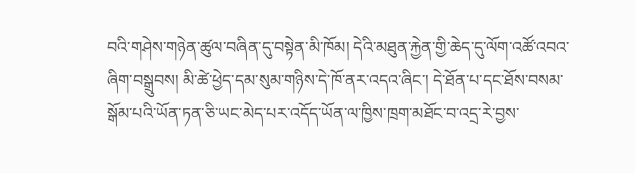བའི་གཤེས་གཉེན་ཚུལ་བཞིན་དུ་བསྟེན་མི་ཁོམ། དེའི་མཐུན་རྐྱེན་གྱི་ཆེད་དུ་ལོག་འཚོ་འབའ་ཞིག་བསྒྲུབས། མི་ཚེ་ཕྱེད་དམ་སུམ་གཉིས་དེ་ཁོ་ནར་འདའ་ཞིང་། དེ་ཐོན་པ་དང་ཐོས་བསམ་སྒོམ་པའི་ཡོན་ཏན་ཅི་ཡང་མེད་པར་འདོད་ཡོན་ལ་ཁྱིས་ཁྲག་མཐོང་བ་འདྲ་རེ་བྱས་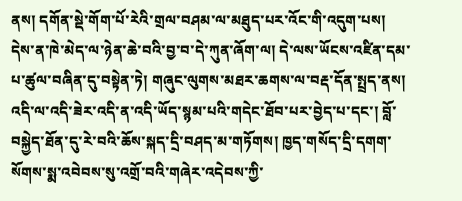ནས། དགོན་སྡེ་གོག་པོ་རེའི་གྲལ་བཤམ་ལ་མཐུད་པར་འོང་གི་འདུག་པས། དེས་ན་ཁེ་མེད་ལ་ཉེན་ཆེ་བའི་བྱ་བ་དེ་ཀུན་ཞོག་ལ། དེ་ལས་ཡོངས་འཛིན་དམ་པ་ཚུལ་བཞིན་དུ་བསྟེན་ཏེ། གཞུང་ལུགས་མཐར་ཆགས་ལ་བརྡ་དོན་སྤྲད་ནས། འདི་ལ་འདི་ཟེར་འདི་ན་འདི་ཡོད་སྙམ་པའི་གདེང་ཐོབ་པར་བྱེད་པ་དང་། བློ་བསྐྱེད་ཐོན་དུ་རེ་བའི་ཆོས་སྐད་དྲི་བཤད་མ་གཏོགས། ཁྱད་གསོད་དྲི་དགག་སོགས་སྨ་འབེབས་སུ་འགྲོ་བའི་གཞེར་འདེབས་ཀྱི་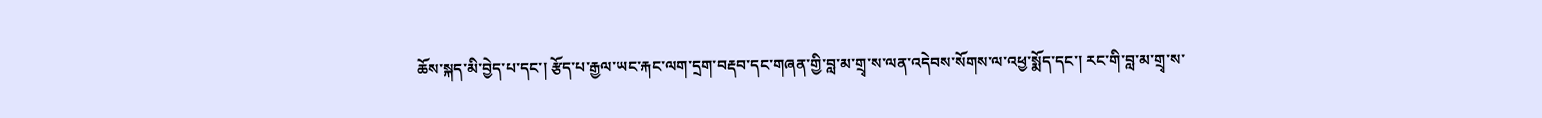ཆོས་སྐད་མི་བྱེད་པ་དང་། རྩོད་པ་རྒྱལ་ཡང་རྐང་ལག་དྲག་བརྡབ་དང་གཞན་གྱི་བླ་མ་གྲྭ་ས་ལན་འདེབས་སོགས་ལ་འཕྱ་སྨོད་དང་། རང་གི་བླ་མ་གྲྭ་ས་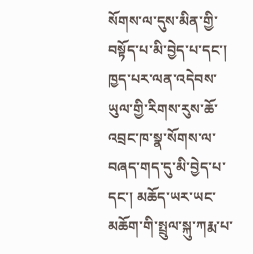སོགས་ལ་དུས་མིན་གྱི་བསྟོད་པ་མི་བྱེད་པ་དང་། ཁྱད་པར་ལན་འདེབས་ཡུལ་གྱི་རིགས་རུས་ཆོ་འབྲང་ཁ་སྣ་སོགས་ལ་བཞད་གད་དུ་མི་བྱེད་པ་དང་། མཆོད་ཡར་ཡང་མཆོག་གི་སྤྲུལ་སྐུ་ཀརྨ་པ་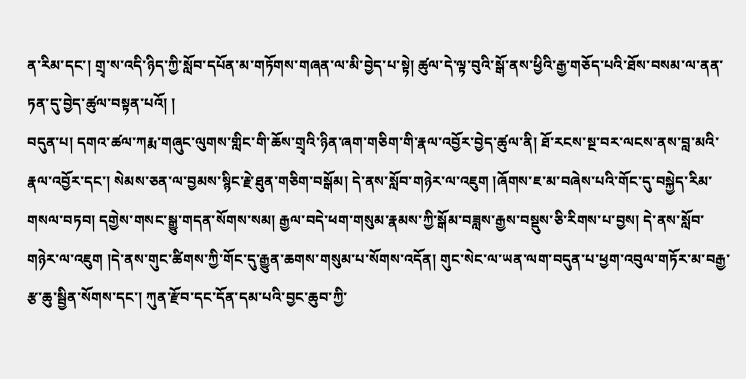ན་རིམ་དང་། གྲྭ་ས་འདི་ཉིད་ཀྱི་སློབ་དཔོན་མ་གཏོགས་གཞན་ལ་མི་བྱེད་པ་སྟེ། ཚུལ་དེ་ལྟ་བུའི་སྒོ་ནས་ཕྱིའི་རྒྱ་གཅོད་པའི་ཐོས་བསམ་ལ་ནན་ཏན་དུ་བྱེད་ཚུལ་བསྟན་པའོ། །
བདུན་པ། དགའ་ཚལ་ཀརྨ་གཞུང་ལུགས་གླིང་གི་ཆོས་གྲྭའི་ཉིན་ཞག་གཅིག་གི་རྣལ་འབྱོར་བྱེད་ཚུལ་ནི། ཐོ་རངས་སྔ་བར་ལངས་ནས་བླ་མའི་རྣལ་འབྱོར་དང་། སེམས་ཅན་ལ་བྱམས་སྙིང་རྗེ་ཐུན་གཅིག་བསྒོམ། དེ་ནས་སློབ་གཉེར་ལ་འཇུག །ཞོགས་ཇ་མ་བཞེས་པའི་གོང་དུ་བསྐྱེད་རིམ་གསལ་བཏབ། དགྱེས་གསང་སྒྱུ་གདན་སོགས་སམ། རྒྱལ་བདེ་ཕག་གསུམ་རྣམས་ཀྱི་སྒོམ་བཟླས་རྒྱས་བསྡུས་ཅི་རིགས་པ་བྱས། དེ་ནས་སློབ་གཉེར་ལ་འཇུག །དེ་ནས་གུང་ཚིགས་ཀྱི་གོང་དུ་རྒྱུན་ཆགས་གསུམ་པ་སོགས་འདོན། གུང་སེང་ལ་ཡན་ལག་བདུན་པ་ཕྱག་འབུལ་གཏོར་མ་བརྒྱ་རྩ་ཆུ་སྦྱིན་སོགས་དང་། ཀུན་རྫོབ་དང་དོན་དམ་པའི་བྱང་ཆུབ་ཀྱི་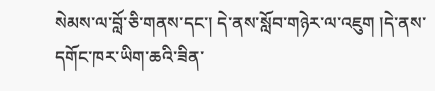སེམས་ལ་བློ་ཅི་གནས་དང་། དེ་ནས་སློབ་གཉེར་ལ་འཇུག །དེ་ནས་དགོང་ཁར་ཡིག་ཆའི་ཟིན་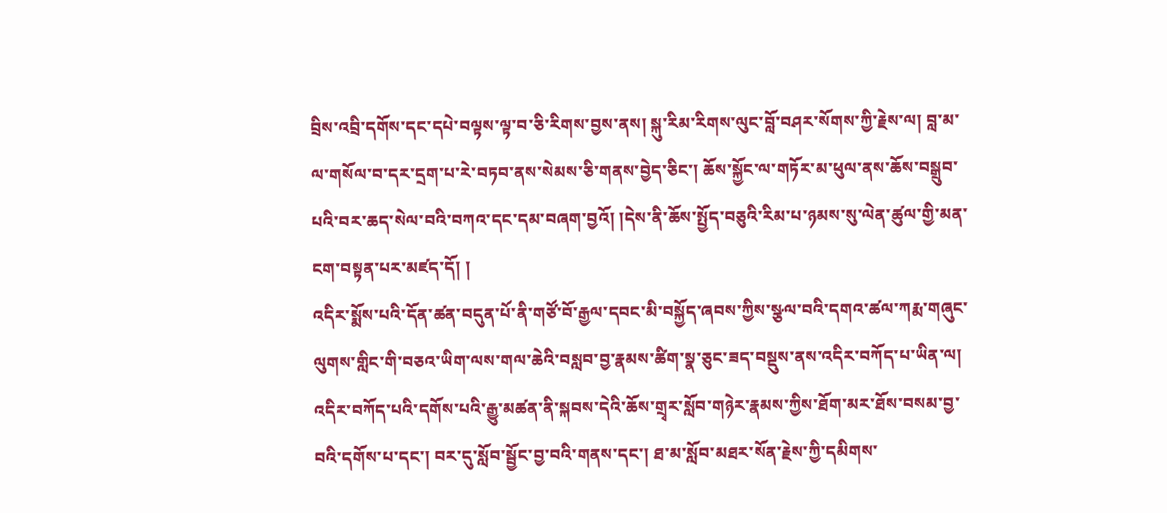བྲིས་འབྲི་དགོས་དང་དཔེ་བལྟས་ལྟ་བ་ཅི་རིགས་བྱས་ནས། སྐུ་རིམ་རིགས་ལུང་བློ་བཤར་སོགས་ཀྱི་རྗེས་ལ། བླ་མ་ལ་གསོལ་བ་དར་དྲག་པ་རེ་བཏབ་ནས་སེམས་ཅི་གནས་བྱེད་ཅིང་། ཆོས་སྐྱོང་ལ་གཏོར་མ་ཕུལ་ནས་ཆོས་བསྒྲུབ་པའི་བར་ཆད་སེལ་བའི་བཀའ་དང་དམ་བཞག་བྱའོ། །དེས་ནི་ཆོས་སྤྱོད་བཅུའི་རིམ་པ་ཉམས་སུ་ལེན་ཚུལ་གྱི་མན་ངག་བསྟན་པར་མཛད་དོ། །
འདིར་སྨོས་པའི་དོན་ཚན་བདུན་པོ་ནི་གཙོ་བོ་རྒྱལ་དབང་མི་བསྐྱོད་ཞབས་ཀྱིས་སྩལ་བའི་དགའ་ཚལ་ཀརྨ་གཞུང་ལུགས་གླིང་གི་བཅའ་ཡིག་ལས་གལ་ཆེའི་བསླབ་བྱ་རྣམས་ཚིག་སྣ་ཅུང་ཟད་བསྡུས་ནས་འདིར་བཀོད་པ་ཡིན་ལ། འདིར་བཀོད་པའི་དགོས་པའི་རྒྱུ་མཚན་ནི་སྐབས་དེའི་ཆོས་གྲྭར་སློབ་གཉེར་རྣམས་ཀྱིས་ཐོག་མར་ཐོས་བསམ་བྱ་བའི་དགོས་པ་དང་། བར་དུ་སློབ་སྦྱོང་བྱ་བའི་གནས་དང་། ཐ་མ་སློབ་མཐར་སོན་རྗེས་ཀྱི་དམིགས་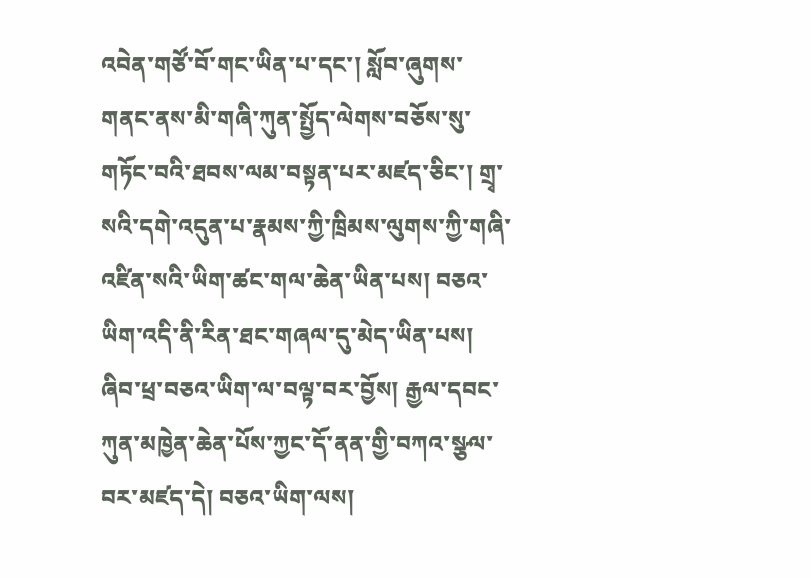འབེན་གཙོ་བོ་གང་ཡིན་པ་དང་། སློབ་ཞུགས་གནང་ནས་མི་གཞི་ཀུན་སྤྱོད་ལེགས་བཅོས་སུ་གཏོང་བའི་ཐབས་ལམ་བསྟན་པར་མཛད་ཅིང་། གྲྭ་སའི་དགེ་འདུན་པ་རྣམས་ཀྱི་ཁྲིམས་ལུགས་ཀྱི་གཞི་འཛིན་སའི་ཡིག་ཚང་གལ་ཆེན་ཡིན་པས། བཅའ་ཡིག་འདི་ནི་རིན་ཐང་གཞལ་དུ་མེད་ཡིན་པས། ཞིབ་ཕྲ་བཅའ་ཡིག་ལ་བལྟ་བར་བྱོས། རྒྱལ་དབང་ཀུན་མཁྱེན་ཆེན་པོས་ཀྱང་དོ་ནན་གྱི་བཀའ་སྩལ་བར་མཛད་དེ། བཅའ་ཡིག་ལས།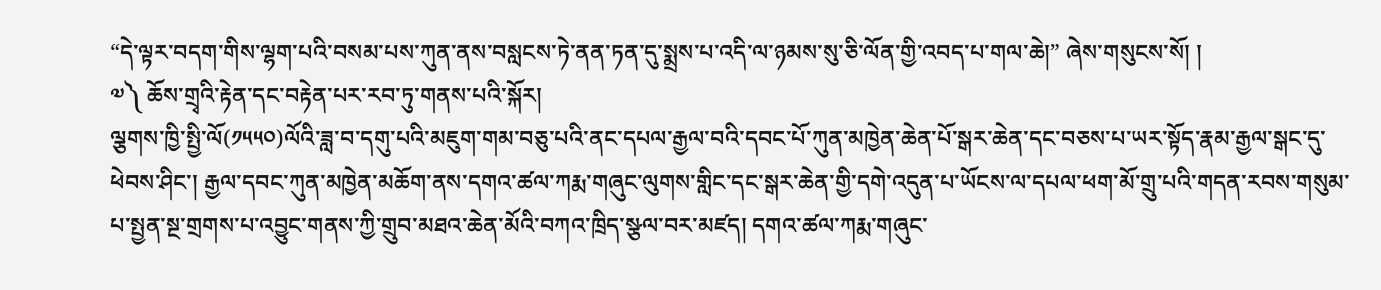“དེ་ལྟར་བདག་གིས་ལྷག་པའི་བསམ་པས་ཀུན་ནས་བསླངས་ཏེ་ནན་ཏན་དུ་སྨྲས་པ་འདི་ལ་ཉམས་སུ་ཅི་ལོན་གྱི་འབད་པ་གལ་ཆེ།” ཞེས་གསུངས་སོ། །
༧༽ ཆོས་གྲྭའི་རྟེན་དང་བརྟེན་པར་རབ་ཏུ་གནས་པའི་སྐོར།
ལྕགས་ཁྱི་སྤྱི་ལོ(༡༥༥༠)ལོའི་ཟླ་བ་དགུ་པའི་མཇུག་གམ་བཅུ་པའི་ནང་དཔལ་རྒྱལ་བའི་དབང་པོ་ཀུན་མཁྱེན་ཆེན་པོ་སྒར་ཆེན་དང་བཅས་པ་ཡར་སྟོད་རྣམ་རྒྱལ་སྒང་དུ་ཕེབས་ཤིང་། རྒྱལ་དབང་ཀུན་མཁྱེན་མཆོག་ནས་དགའ་ཚལ་ཀརྨ་གཞུང་ལུགས་གླིང་དང་སྒར་ཆེན་གྱི་དགེ་འདུན་པ་ཡོངས་ལ་དཔལ་ཕག་མོ་གྲུ་པའི་གདན་རབས་གསུམ་པ་སྤྱན་སྔ་གྲགས་པ་འབྱུང་གནས་ཀྱི་གྲུབ་མཐའ་ཆེན་མོའི་བཀའ་ཁྲིད་སྩལ་བར་མཛད། དགའ་ཚལ་ཀརྨ་གཞུང་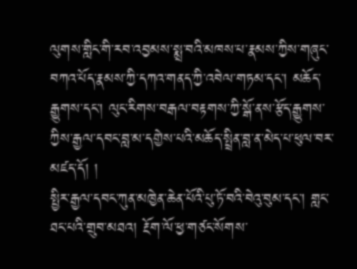ལུགས་གླིང་གི་རབ་འབྱམས་སྨྲ་བའི་མཁས་པ་རྣམས་ཀྱིས་གཞུང་བཀའ་པོད་རྣམས་ཀྱི་དཀའ་གནད་ཀྱི་འབེལ་གཏམ་དང་། མཆོད་རྒྱུགས་དང་། ལུང་རིགས་བརྒལ་བརྟགས་ཀྱི་སྒོ་ནས་རྩོད་རྒྱུགས་ཀྱིས་རྒྱལ་དབང་བླ་མ་དགྱེས་པའི་མཆོད་སྤྲིན་བླ་ན་མེད་པ་ཕུལ་བར་མཛད་དོ། །
སྤྱིར་རྒྱལ་དབང་ཀུན་མཁྱེན་ཆེན་པོའི་པུ་ཏོ་བའི་བེའུ་བུམ་དང་། གླང་ཐང་པའི་གྲུབ་མཐའ། རྔོག་ལོ་ཕྱ་གཙང་སོགས་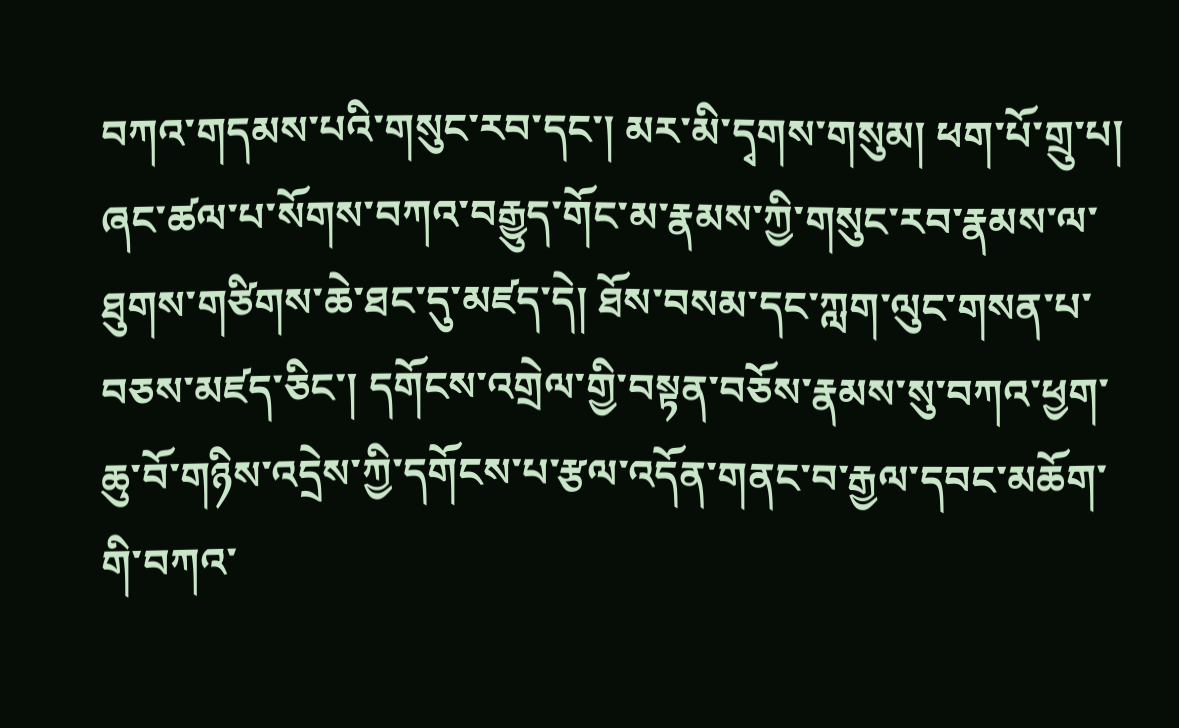བཀའ་གདམས་པའི་གསུང་རབ་དང་། མར་མི་དྭགས་གསུམ། ཕག་པོ་གྲུ་པ། ཞང་ཚལ་པ་སོགས་བཀའ་བརྒྱུད་གོང་མ་རྣམས་ཀྱི་གསུང་རབ་རྣམས་ལ་ཐུགས་གཙིགས་ཆེ་ཐང་དུ་མཛད་དེ། ཐོས་བསམ་དང་ཀླག་ལུང་གསན་པ་བཅས་མཛད་ཅིང་། དགོངས་འགྲེལ་གྱི་བསྟན་བཅོས་རྣམས་སུ་བཀའ་ཕྱག་ཆུ་བོ་གཉིས་འདྲེས་ཀྱི་དགོངས་པ་རྩལ་འདོན་གནང་བ་རྒྱལ་དབང་མཆོག་གི་བཀའ་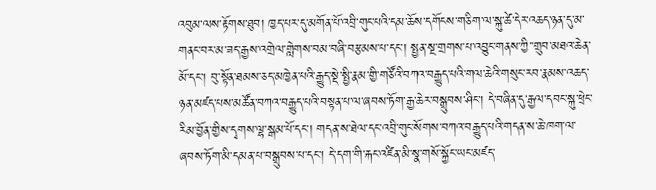འབུམ་ལས་རྟོགས་ཐུབ། ཁྱད་པར་དུ་མགོན་པོ་འབྲི་གུང་པའི་དམ་ཆོས་དགོངས་གཅིག་ལ་སྐུ་ཚེ་དེར་འཆད་ཉན་དུ་མ་གནང་བར་མ་ཟད་རྒྱས་འགྲེལ་གླེགས་བམ་བཞི་བརྩམས་པ་དང་། སྤྱན་སྔ་གྲགས་པ་འབྱུང་གནས་ཀྱི་་གྲུབ་མཐའ་ཆེན་མོ་དང་། བུ་སྟོན་ཐམས་ཅད་མཁྱེན་པའི་རྒྱུད་སྡེ་སྤྱི་རྣམ་གྱི་གཙོའི་བཀའ་བརྒྱུད་པའི་གལ་ཆེའི་གསུང་རབ་རྣམས་འཆད་ཉན་མཛད་པས་མཚོན་བཀའ་བརྒྱུད་པའི་བསྟན་པ་ལ་ཞབས་ཏོག་རྒྱ་ཆེར་བསྒྲུབས་ཤིང་། དེ་བཞིན་དུ་རྒྱལ་དབང་སྐུ་ཕྲེང་རིམ་བྱོན་གྱིས་དྭགས་ལྷ་སྒམ་པོ་དང་། གདན་ས་ཐེལ་དང་འབྲི་གུང་སོགས་བཀའ་བརྒྱུད་པའི་གདན་ས་ཆེ་ཁག་ལ་ཞབས་ཏོག་མི་དམན་པ་བསྒྲུབས་པ་དང་། དེ་དག་གི་རྐང་འཛིན་མི་སྣ་གསོ་སྐྱོང་ཡང་མཛད་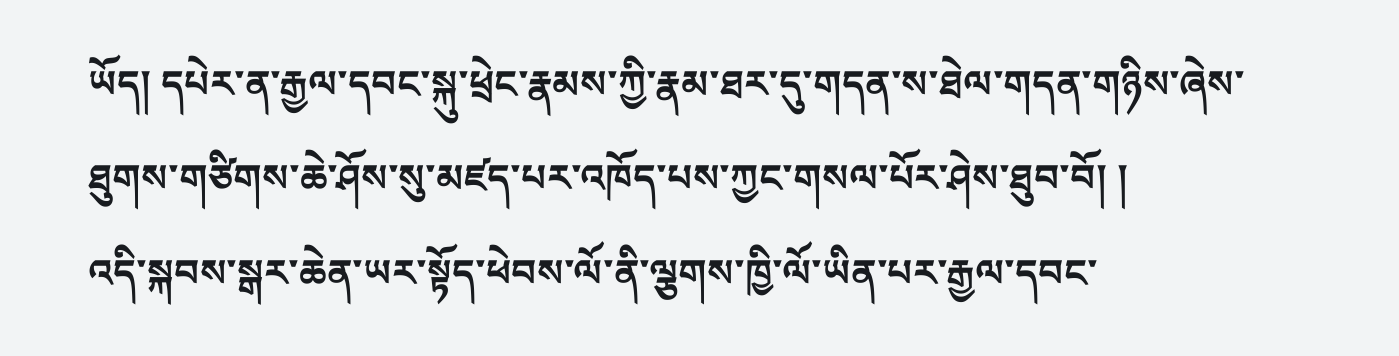ཡོད། དཔེར་ན་རྒྱལ་དབང་སྐུ་ཕྲེང་རྣམས་ཀྱི་རྣམ་ཐར་དུ་གདན་ས་ཐེལ་གདན་གཉིས་ཞེས་ཐུགས་གཙིགས་ཆེ་ཤོས་སུ་མཛད་པར་འཁོད་པས་ཀྱང་གསལ་པོར་ཤེས་ཐུབ་བོ། །
འདི་སྐབས་སྒར་ཆེན་ཡར་སྟོད་ཕེབས་ལོ་ནི་ལྕགས་ཁྱི་ལོ་ཡིན་པར་རྒྱལ་དབང་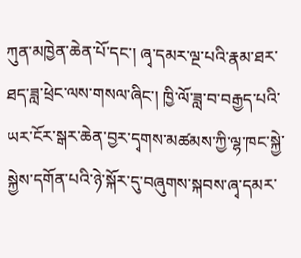ཀུན་མཁྱེན་ཆེན་པོ་དང་། ཞྭ་དམར་ལྔ་པའི་རྣམ་ཐར་ཐད་ཟླ་ཕྲེང་ལས་གསལ་ཞིང་། ཁྱི་ལོ་ཟླ་བ་བརྒྱད་པའི་ཡར་ངོར་སྒར་ཆེན་བྱར་དྭགས་མཚམས་ཀྱི་ལྷ་ཁང་སྐྱེ་སྐྱེས་དགོན་པའི་ཉེ་སྐོར་དུ་བཞུགས་སྐབས་ཞྭ་དམར་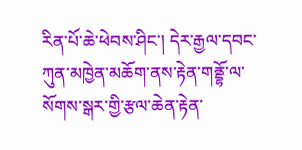རིན་པོ་ཆེ་ཕེབས་ཤིང་། དེར་རྒྱལ་དབང་ཀུན་མཁྱེན་མཆོག་ནས་རྟེན་གནྡྷོ་ལ་སོགས་སྒར་གྱི་རྩལ་ཆེན་རྟེན་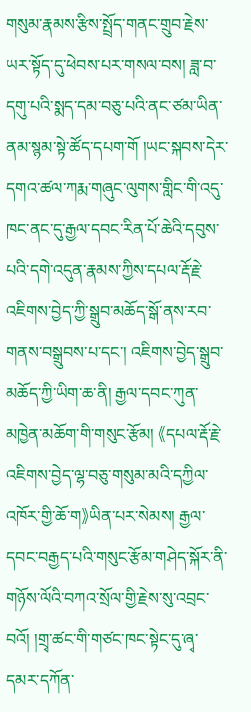གསུམ་རྣམས་རྩིས་སྤྲོད་གནང་གྲུབ་རྗེས་ཡར་སྟོད་དུ་ཕེབས་པར་གསལ་བས། ཟླ་བ་དགུ་པའི་སྨད་དམ་བཅུ་པའི་ནང་ཙམ་ཡིན་ནམ་སྙམ་སྟེ་ཚོད་དཔག་གོ །ཡང་སྐབས་དེར་དགའ་ཚལ་ཀརྨ་གཞུང་ལུགས་གླིང་གི་འདུ་ཁང་ནང་དུ་རྒྱལ་དབང་རིན་པོ་ཆེའི་དབུས་པའི་དགེ་འདུན་རྣམས་ཀྱིས་དཔལ་རྡོ་རྗེ་འཇིགས་བྱེད་ཀྱི་སྒྲུབ་མཆོད་སྒོ་ནས་རབ་གནས་བསྒྲུབས་པ་དང་། འཇིགས་བྱེད་སྒྲུབ་མཆོད་ཀྱི་ཡིག་ཆ་ནི། རྒྱལ་དབང་ཀུན་མཁྱེན་མཆོག་གི་གསུང་རྩོམ། 《དཔལ་རྡོ་རྗེ་འཇིགས་བྱེད་ལྷ་བཅུ་གསུམ་མའི་དཀྱིལ་འཁོར་གྱི་ཆོ་ག》ཡིན་པར་སེམས། རྒྱལ་དབང་བརྒྱད་པའི་གསུང་རྩོམ་གཤེད་སྐོར་ནི་གཉོས་ལོའི་བཀའ་སྲོལ་གྱི་རྗེས་སུ་འབྲང་བའོ། །གྲྭ་ཚང་གི་གཙང་ཁང་སྟེང་དུ་ཞྭ་དམར་དཀོན་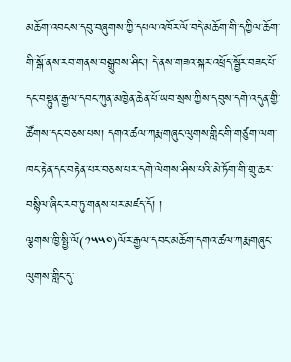མཆོག་འབངས་དབུ་བཞུགས་ཀྱི་དཔལ་འཁོར་ལོ་བདེ་མཆོག་གི་དཀྱིལ་ཆོག་གི་སྒོ་ནས་རབ་གནས་བསྒྲུབས་ཤིང་། དེ་ནས་གཟའ་སྐར་འཕྲོད་སྦྱོར་བཟང་པོ་དང་བསྟུན་རྒྱལ་དབང་ཀུན་མཁྱེན་ཆེན་པོ་ཡབ་སྲས་ཀྱིས་དབུས་དགེ་འདུན་གྱི་ཚོགས་དང་བཅས་པས། དགའ་ཚལ་ཀརྨ་གཞུང་ལུགས་གླིང་གི་གཙུག་ལག་ཁང་རྟེན་དང་བརྟེན་པར་བཅས་པར་དགེ་ལེགས་ཤིས་པའི་མེ་ཏོག་གི་གྲུ་ཆར་བསྙིལ་ཞིང་རབ་ཏུ་གནས་པར་མཛད་དོ། །
ལྕགས་ཁྱི་སྤྱི་ལོ(༡༥༥༠)ལོར་རྒྱལ་དབང་མཆོག་དགའ་ཚལ་ཀརྨ་གཞུང་ལུགས་གླིང་དུ་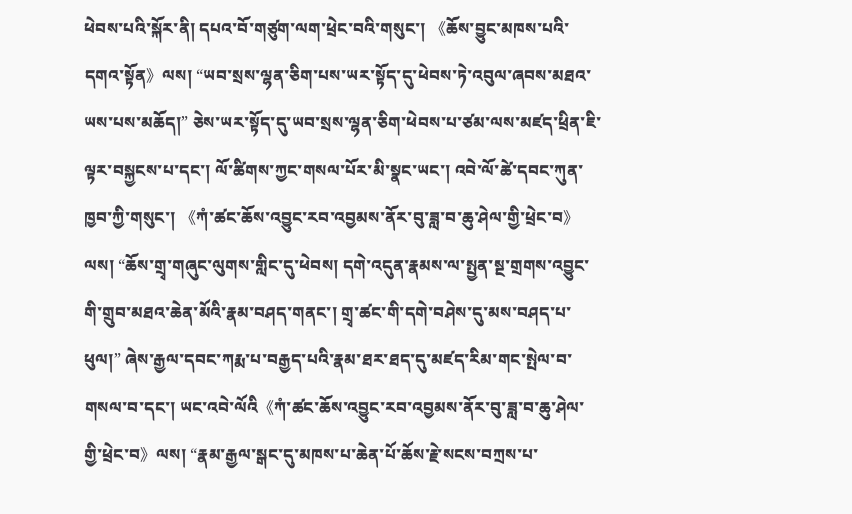ཕེབས་པའི་སྐོར་ནི། དཔའ་བོ་གཙུག་ལག་ཕྲེང་བའི་གསུང་། 《ཆོས་བྱུང་མཁས་པའི་དགའ་སྟོན》ལས། “ཡབ་སྲས་ལྷན་ཅིག་པས་ཡར་སྟོད་དུ་ཕེབས་ཏེ་འབུལ་ཞབས་མཐའ་ཡས་པས་མཆོད།” ཅེས་ཡར་སྟོད་དུ་ཡབ་སྲས་ལྷན་ཅིག་ཕེབས་པ་ཙམ་ལས་མཛད་ཕྲིན་ཇི་ལྟར་བསྐྱངས་པ་དང་། ལོ་ཚིགས་ཀྱང་གསལ་པོར་མི་སྣང་ཡང་། འབེ་ལོ་ཚེ་དབང་ཀུན་ཁྱབ་ཀྱི་གསུང་། 《ཀཾ་ཚང་ཆོས་འབྱུང་རབ་འབྱམས་ནོར་བུ་ཟླ་བ་ཆུ་ཤེལ་གྱི་ཕྲེང་བ》ལས། “ཆོས་གྲྭ་གཞུང་ལུགས་གླིང་དུ་ཕེབས། དགེ་འདུན་རྣམས་ལ་སྤྱན་སྔ་གྲགས་འབྱུང་གི་གྲུབ་མཐའ་ཆེན་མོའི་རྣམ་བཤད་གནང་། གྲྭ་ཚང་གི་དགེ་བཤེས་དུ་མས་བཤད་པ་ཕུལ།” ཞེས་རྒྱལ་དབང་ཀརྨ་པ་བརྒྱད་པའི་རྣམ་ཐར་ཐད་དུ་མཛད་རིམ་གང་སྤེལ་བ་གསལ་བ་དང་། ཡང་འབེ་ལོའི《ཀཾ་ཚང་ཆོས་འབྱུང་རབ་འབྱམས་ནོར་བུ་ཟླ་བ་ཆུ་ཤེལ་གྱི་ཕྲེང་བ》ལས། “རྣམ་རྒྱལ་སྒང་དུ་མཁས་པ་ཆེན་པོ་ཆོས་རྗེ་སངས་བཀྲས་པ་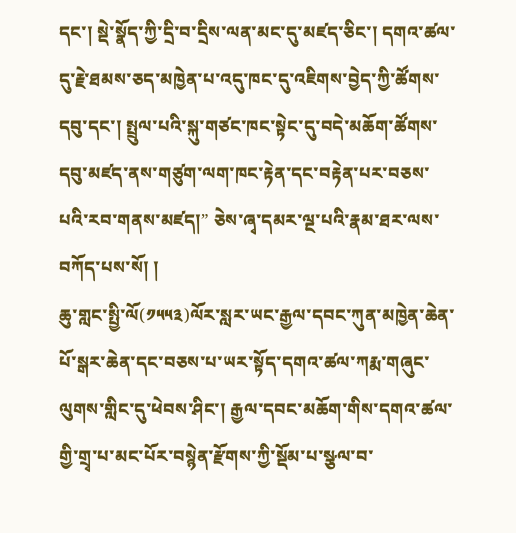དང་། སྡེ་སྣོད་ཀྱི་དྲི་བ་དྲིས་ལན་མང་དུ་མཛད་ཅིང་། དགའ་ཚལ་དུ་རྗེ་ཐམས་ཅད་མཁྱེན་པ་འདུ་ཁང་དུ་འཇིགས་བྱེད་ཀྱི་ཚོགས་དབུ་དང་། སྤྲུལ་པའི་སྐུ་གཙང་ཁང་སྟེང་དུ་བདེ་མཆོག་ཚོགས་དབུ་མཛད་ནས་གཙུག་ལག་ཁང་རྟེན་དང་བརྟེན་པར་བཅས་པའི་རབ་གནས་མཛད།” ཅེས་ཞྭ་དམར་ལྔ་པའི་རྣམ་ཐར་ལས་བཀོད་པས་སོ། །
ཆུ་གླང་སྤྱི་ལོ(༡༥༥༣)ལོར་སླར་ཡང་རྒྱལ་དབང་ཀུན་མཁྱེན་ཆེན་པོ་སྒར་ཆེན་དང་བཅས་པ་ཡར་སྟོད་དགའ་ཚལ་ཀརྨ་གཞུང་ལུགས་གླིང་དུ་ཕེབས་ཤིང་། རྒྱལ་དབང་མཆོག་གིས་དགའ་ཚལ་གྱི་གྲྭ་པ་མང་པོར་བསྙེན་རྫོགས་ཀྱི་སྡོམ་པ་སྩལ་བ་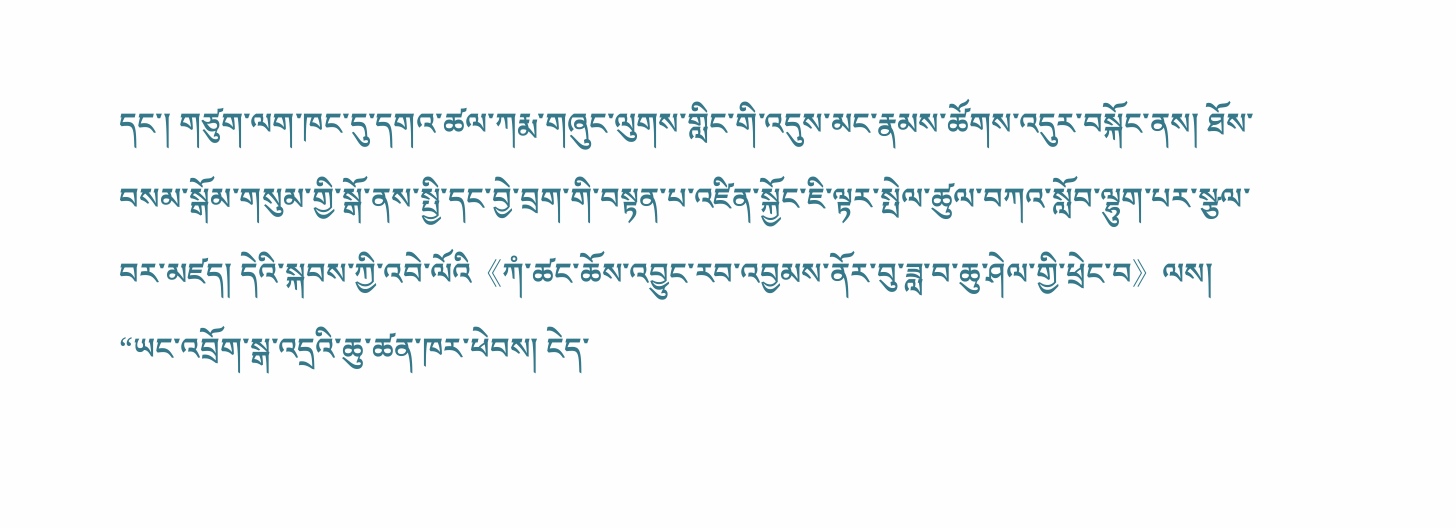དང་། གཙུག་ལག་ཁང་དུ་དགའ་ཚལ་ཀརྨ་གཞུང་ལུགས་གླིང་གི་འདུས་མང་རྣམས་ཚོགས་འདུར་བསྐོང་ནས། ཐོས་བསམ་སྒོམ་གསུམ་གྱི་སྒོ་ནས་སྤྱི་དང་བྱེ་བྲག་གི་བསྟན་པ་འཛིན་སྐྱོང་ཇི་ལྟར་སྤེལ་ཚུལ་བཀའ་སློབ་ལྷུག་པར་སྩལ་བར་མཛད། དེའི་སྐབས་ཀྱི་འབེ་ལོའི《ཀཾ་ཚང་ཆོས་འབྱུང་རབ་འབྱམས་ནོར་བུ་ཟླ་བ་ཆུ་ཤེལ་གྱི་ཕྲེང་བ》ལས། “ཡང་འབྲོག་སྒ་འདྲའི་ཆུ་ཚན་ཁར་ཕེབས། ངེད་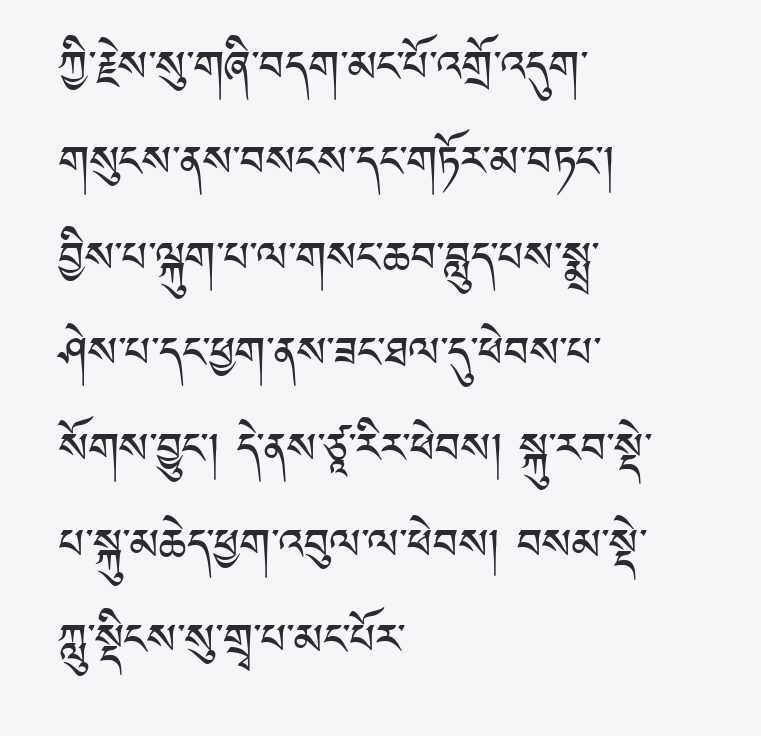ཀྱི་རྗེས་སུ་གཞི་བདག་མང་པོ་འགྲོ་འདུག་གསུངས་ནས་བསངས་དང་གཏོར་མ་བཏང་། བྱིས་པ་ལྐུག་པ་ལ་གསང་ཆབ་བླུད་པས་སྨྲ་ཤེས་པ་དང་ཕྱག་ནས་ཟང་ཐལ་དུ་ཕེབས་པ་སོགས་བྱུང་། དེ་ནས་ཙཱ་རིར་ཕེབས། སྐུ་རབ་སྡེ་པ་སྐུ་མཆེད་ཕྱག་འབུལ་ལ་ཕེབས། བསམ་སྡེ་ཀླུ་སྡིངས་སུ་གྲྭ་པ་མང་པོར་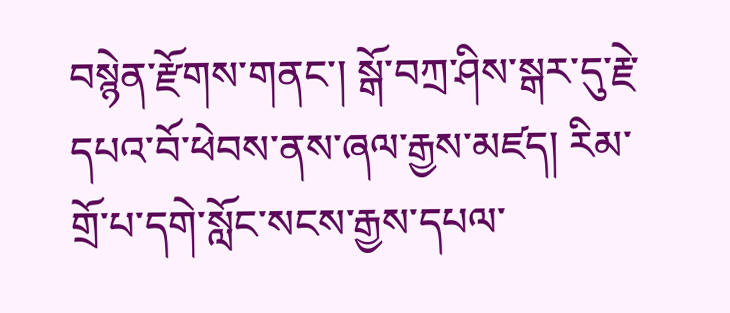བསྙེན་རྫོགས་གནང་། སྒོ་བཀྲ་ཤིས་སྒར་དུ་རྗེ་དཔའ་བོ་ཕེབས་ནས་ཞལ་རྒྱས་མཛད། རིམ་གྲོ་པ་དགེ་སློང་སངས་རྒྱས་དཔལ་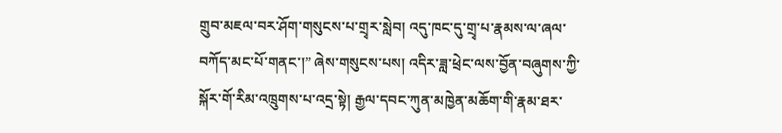གྲུབ་མཇལ་བར་ཤོག་གསུངས་པ་གྲྭར་སླེབ། འདུ་ཁང་དུ་གྲྭ་པ་རྣམས་ལ་ཞལ་བཀོད་མང་པོ་གནང་།” ཞེས་གསུངས་པས། འདིར་ཟླ་ཕྲེང་ལས་བྱོན་བཞུགས་ཀྱི་སྐོར་གོ་རིམ་འཁྲུགས་པ་འདྲ་སྟེ། རྒྱལ་དབང་ཀུན་མཁྱེན་མཆོག་གི་རྣམ་ཐར་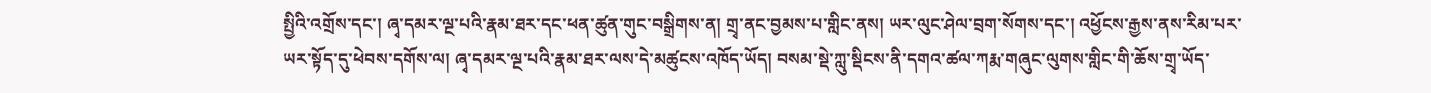སྤྱིའི་འགྲོས་དང་། ཞྭ་དམར་ལྔ་པའི་རྣམ་ཐར་དང་ཕན་ཚུན་གུང་བསྒྲིགས་ན། གྲྭ་ནང་བྱམས་པ་གླིང་ནས། ཡར་ལུང་ཤེལ་བྲག་སོགས་དང་། འཕྱོངས་རྒྱས་ནས་རིམ་པར་ཡར་སྟོད་དུ་ཕེབས་དགོས་ལ། ཞྭ་དམར་ལྔ་པའི་རྣམ་ཐར་ལས་དེ་མཚུངས་འཁོད་ཡོད། བསམ་སྡེ་ཀླུ་སྡིངས་ནི་དགའ་ཚལ་ཀརྨ་གཞུང་ལུགས་གླིང་གི་ཆོས་གྲྭ་ཡོད་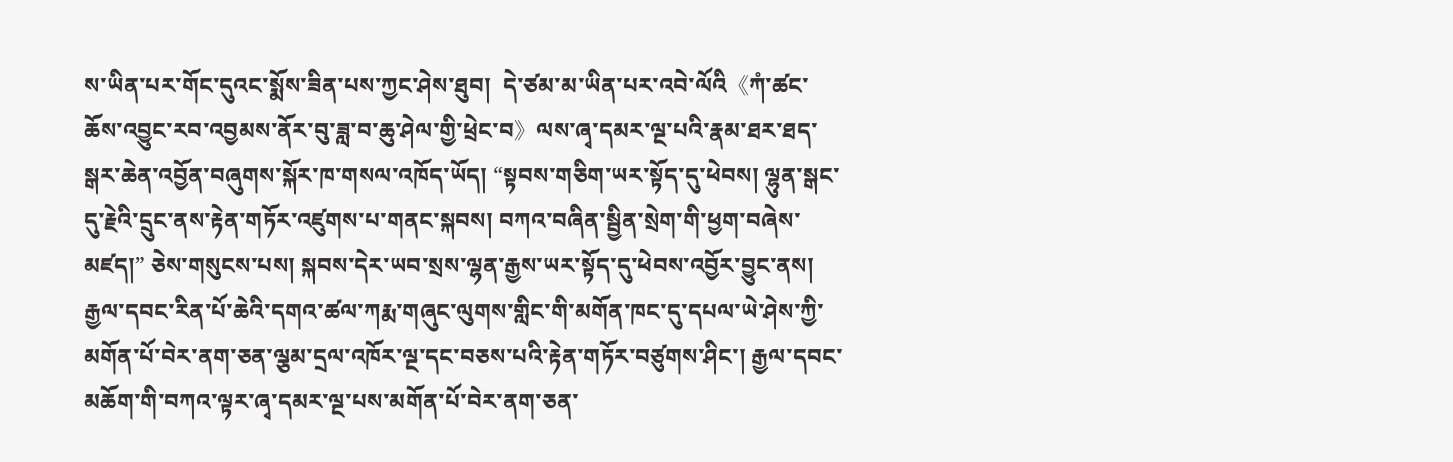ས་ཡིན་པར་གོང་དུའང་སྨོས་ཟིན་པས་ཀྱང་ཤེས་ཐུབ།  དེ་ཙམ་མ་ཡིན་པར་འབེ་ལོའི《ཀཾ་ཚང་ཆོས་འབྱུང་རབ་འབྱམས་ནོར་བུ་ཟླ་བ་ཆུ་ཤེལ་གྱི་ཕྲེང་བ》ལས་ཞྭ་དམར་ལྔ་པའི་རྣམ་ཐར་ཐད་སྒར་ཆེན་འབྱོན་བཞུགས་སྐོར་ཁ་གསལ་འཁོད་ཡོད། “སྟབས་གཅིག་ཡར་སྟོད་དུ་ཕེབས། ལྷུན་སྒང་དུ་རྗེའི་དྲུང་ནས་རྟེན་གཏོར་འཛུགས་པ་གནང་སྐབས། བཀའ་བཞིན་སྦྱིན་སྲེག་གི་ཕྱག་བཞེས་མཛད།” ཅེས་གསུངས་པས། སྐབས་དེར་ཡབ་སྲས་ལྷན་རྒྱས་ཡར་སྟོད་དུ་ཕེབས་འབྱོར་བྱུང་ནས། རྒྱལ་དབང་རིན་པོ་ཆེའི་དགའ་ཚལ་ཀརྨ་གཞུང་ལུགས་གླིང་གི་མགོན་ཁང་དུ་དཔལ་ཡེ་ཤེས་ཀྱི་མགོན་པོ་བེར་ནག་ཅན་ལྕམ་དྲལ་འཁོར་ལྔ་དང་བཅས་པའི་རྟེན་གཏོར་བཙུགས་ཤིང་། རྒྱལ་དབང་མཆོག་གི་བཀའ་ལྟར་ཞྭ་དམར་ལྔ་པས་མགོན་པོ་བེར་ནག་ཅན་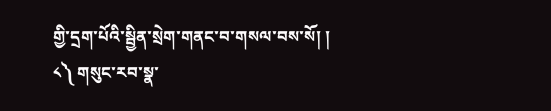གྱི་དྲག་པོའི་སྦྱིན་སྲེག་གནང་བ་གསལ་བས་སོ། །
༨༽ གསུང་རབ་སྣ་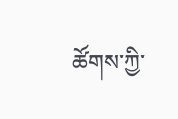ཚོགས་ཀྱི་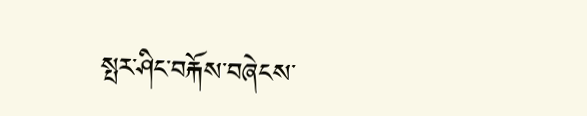སྤར་ཤིང་བརྐོས་བཞེངས་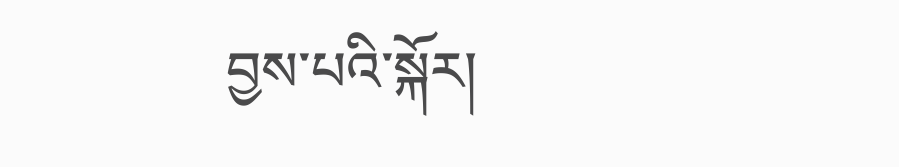བྱས་པའི་སྐོར།